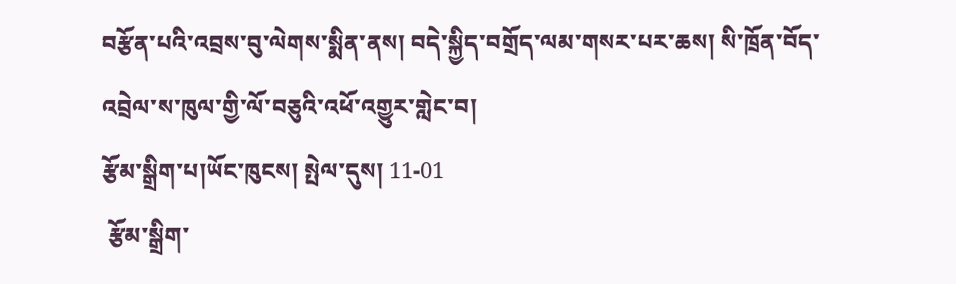བརྩོན་པའི་འབྲས་བུ་ལེགས་སྨིན་ནས། བདེ་སྐྱིད་བགྲོད་ལམ་གསར་པར་ཆས། སི་ཁྲོན་བོད་འབྲེལ་ས་ཁུལ་གྱི་ལོ་བཅུའི་འཕོ་འགྱུར་གླེང་བ།
རྩོམ་སྒྲིག་པ།ཡོང་ཁུངས། སྤེལ་དུས། 11-01
 རྩོམ་སྒྲིག་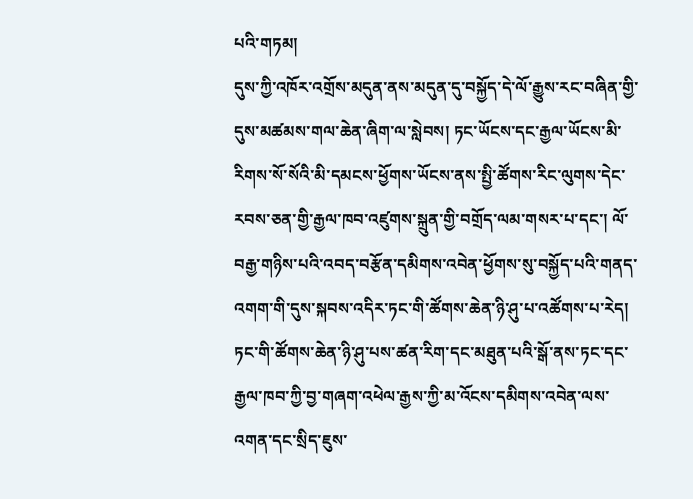པའི་གཏམ།
དུས་ཀྱི་འཁོར་འགྲོས་མདུན་ནས་མདུན་དུ་བསྐྱོད་དེ་ལོ་རྒྱུས་རང་བཞིན་གྱི་དུས་མཚམས་གལ་ཆེན་ཞིག་ལ་སླེབས། ཏང་ཡོངས་དང་རྒྱལ་ཡོངས་མི་རིགས་སོ་སོའི་མི་དམངས་ཕྱོགས་ཡོངས་ནས་སྤྱི་ཚོགས་རིང་ལུགས་དེང་རབས་ཅན་གྱི་རྒྱལ་ཁབ་འཛུགས་སྐྲུན་གྱི་བགྲོད་ལམ་གསར་པ་དང་། ལོ་བརྒྱ་གཉིས་པའི་འབད་བརྩོན་དམིགས་འབེན་ཕྱོགས་སུ་བསྐྱོད་པའི་གནད་འགག་གི་དུས་སྐབས་འདིར་ཏང་གི་ཚོགས་ཆེན་ཉི་ཤུ་པ་འཚོགས་པ་རེད། ཏང་གི་ཚོགས་ཆེན་ཉི་ཤུ་པས་ཚན་རིག་དང་མཐུན་པའི་སྒོ་ནས་ཏང་དང་རྒྱལ་ཁབ་ཀྱི་བྱ་གཞག་འཕེལ་རྒྱས་ཀྱི་མ་འོངས་དམིགས་འབེན་ལས་འགན་དང་སྲིད་ཇུས་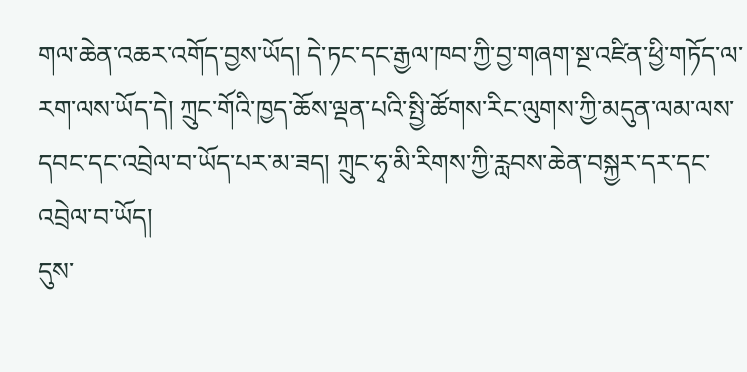གལ་ཆེན་འཆར་འགོད་བྱས་ཡོད། དེ་ཏང་དང་རྒྱལ་ཁབ་ཀྱི་བྱ་གཞག་སྔ་འཛིན་ཕྱི་གཏོད་ལ་རག་ལས་ཡོད་དེ། ཀྲུང་གོའི་ཁྱད་ཆོས་ལྡན་པའི་སྤྱི་ཚོགས་རིང་ལུགས་ཀྱི་མདུན་ལམ་ལས་དབང་དང་འབྲེལ་བ་ཡོད་པར་མ་ཟད། ཀྲུང་ཧྭ་མི་རིགས་ཀྱི་རླབས་ཆེན་བསྐྱར་དར་དང་འབྲེལ་བ་ཡོད།
དུས་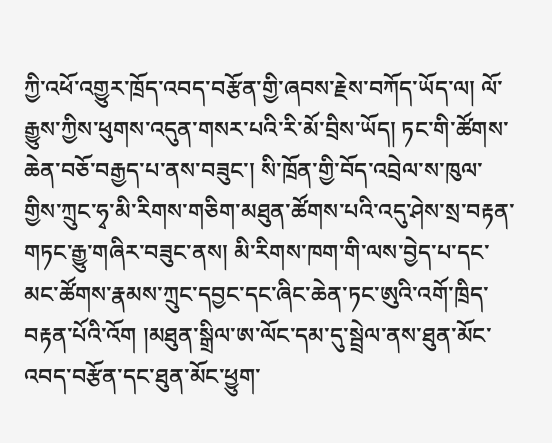ཀྱི་འཕོ་འགྱུར་ཁྲོད་འབད་བརྩོན་གྱི་ཞབས་རྗེས་བཀོད་ཡོད་ལ། ལོ་རྒྱུས་ཀྱིས་ཕུགས་འདུན་གསར་པའི་རི་མོ་བྲིས་ཡོད། ཏང་གི་ཚོགས་ཆེན་བཅོ་བརྒྱད་པ་ནས་བཟུང་། སི་ཁྲོན་གྱི་བོད་འབྲེལ་ས་ཁུལ་གྱིས་ཀྲུང་ཧྭ་མི་རིགས་གཅིག་མཐུན་ཚོགས་པའི་འདུ་ཤེས་སྲ་བརྟན་གཏང་རྒྱུ་གཞིར་བཟུང་ནས། མི་རིགས་ཁག་གི་ལས་བྱེད་པ་དང་མང་ཚོགས་རྣམས་ཀྲུང་དབྱང་དང་ཞིང་ཆེན་ཏང་ཨུའི་འགོ་ཁྲིད་བརྟན་པོའི་འོག །མཐུན་སྒྲིལ་ཨ་ལོང་དམ་དུ་སྦྲེལ་ནས་ཐུན་མོང་འབད་བརྩོན་དང་ཐུན་མོང་ཕྱུག་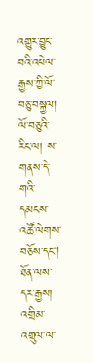འགྱུར་བྱུང་བའི་འཕེལ་རྒྱས་ཀྱི་ལོ་བཅུ་བསྐྱལ། ལོ་བཅུའི་རིང་ལ། ས་གནས་དེ་གའི་དམངས་འཚོ་ལེགས་བཅོས་དང། ཐོན་ལས་དར་རྒྱས། འགྲིམ་འགྲུལ་ལ་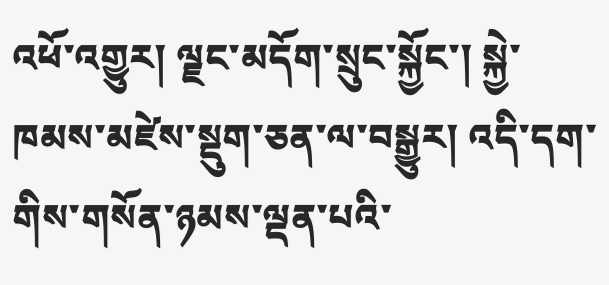འཕོ་འགྱུར། ལྗང་མདོག་སྲུང་སྐྱོང་། སྐྱེ་ཁམས་མཛེས་སྡུག་ཅན་ལ་བསྒྱུར། འདི་དག་གིས་གསོན་ཉམས་ལྡན་པའི་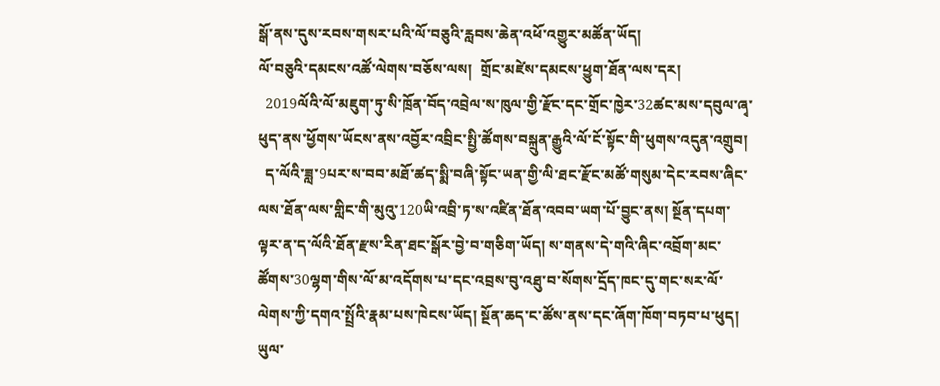སྒོ་ནས་དུས་རབས་གསར་པའི་ལོ་བཅུའི་རླབས་ཆེན་འཕོ་འགྱུར་མཚོན་ཡོད།
ལོ་བཅུའི་དམངས་འཚོ་ལེགས་བཅོས་ལས།  གྲོང་མཛེས་དམངས་ཕྱུག་ཐོན་ལས་དར།
  2019ལོའི་ལོ་མཇུག་ཏུ་སི་ཁྲོན་བོད་འབྲེལ་ས་ཁུལ་གྱི་རྫོང་དང་གྲོང་ཁྱེར་32ཚང་མས་དབུལ་ཞྭ་ཕུད་ནས་ཕྱོགས་ཡོངས་ནས་འབྱོར་འབྲིང་སྤྱི་ཚོགས་བསྐྲུན་རྒྱུའི་ལོ་ངོ་སྟོང་གི་ཕུགས་འདུན་འགྲུབ།
  ད་ལོའི་ཟླ་9པར་ས་བབ་མཐོ་ཚད་སྨི་བཞི་སྟོང་ཡན་གྱི་ལི་ཐང་རྫོང་མཚོ་གསུམ་དེང་རབས་ཞིང་ལས་ཐོན་ལས་གླིང་གི་མུའུ་120ཡི་འབྲི་ཏ་ས་འཛིན་ཐོན་འབབ་ཡག་པོ་བྱུང་ནས། སྔོན་དཔག་ལྟར་ན་ད་ལོའི་ཐོན་རྫས་རིན་ཐང་སྒོར་བྱེ་བ་གཅིག་ཡོད། ས་གནས་དེ་གའི་ཞིང་འབྲོག་མང་ཚོགས་30ལྷག་གིས་ལོ་མ་འདོགས་པ་དང་འབྲས་བུ་འཐུ་བ་སོགས་དྲོད་ཁང་དུ་གང་སར་ལོ་ལེགས་ཀྱི་དགའ་སྤྲོའི་རྣམ་པས་ཁེངས་ཡོད། སྔོན་ཆད་ང་ཚོས་ནས་དང་ཞོག་ཁོག་བཏབ་པ་ཕུད། ཡུལ་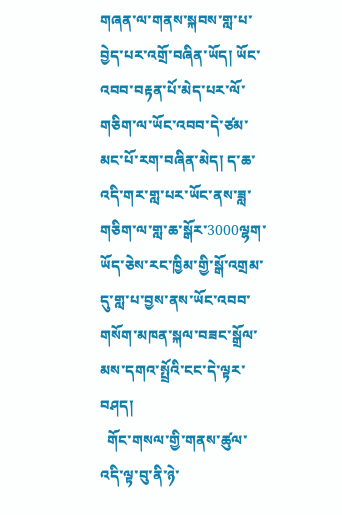གཞན་ལ་གནས་སྐབས་གླ་པ་བྱེད་པར་འགྲོ་བཞིན་ཡོད། ཡོང་འབབ་བརྟན་པོ་མེད་པར་ལོ་གཅིག་ལ་ཡོང་འབབ་དེ་ཙམ་མང་པོ་རག་བཞིན་མེད། ད་ཆ་འདི་གར་གླ་པར་ཡོང་ནས་ཟླ་གཅིག་ལ་གླ་ཆ་སྒོར་3000ལྷག་ཡོད་ཅེས་རང་ཁྱིམ་གྱི་སྒོ་འགྲམ་དུ་གླ་པ་བྱས་ནས་ཡོང་འབབ་གསོག་མཁན་སྐལ་བཟང་སྒྲོལ་མས་དགའ་སྤྲོའི་ངང་དེ་ལྟར་བཤད།
  གོང་གསལ་གྱི་གནས་ཚུལ་འདི་ལྟ་བུ་ནི་ཉེ་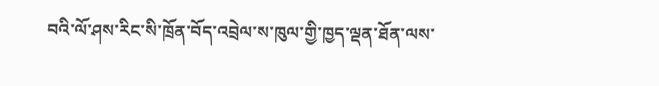བའི་ལོ་ཤས་རིང་སི་ཁྲོན་བོད་འབྲེལ་ས་ཁུལ་གྱི་ཁྱད་ལྡན་ཐོན་ལས་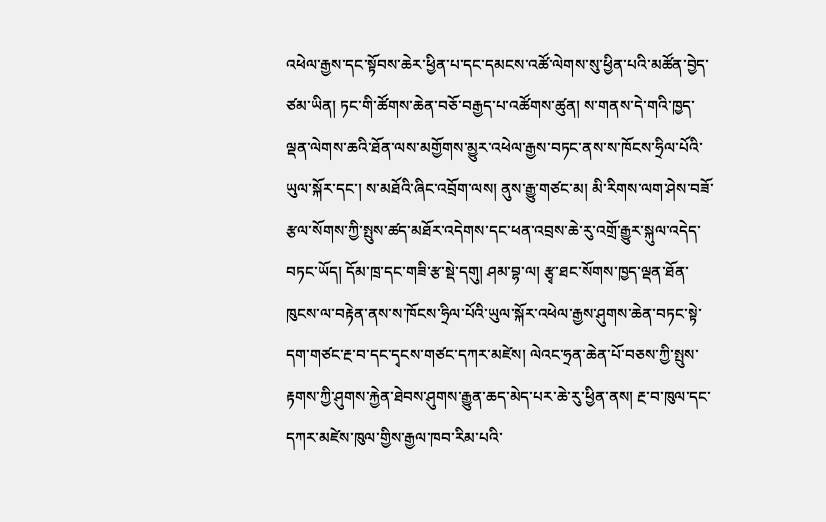འཕེལ་རྒྱས་དང་སྟོབས་ཆེར་ཕྱིན་པ་དང་དམངས་འཚོ་ལེགས་སུ་ཕྱིན་པའི་མཚོན་བྱེད་ཙམ་ཡིན། ཏང་གི་ཚོགས་ཆེན་བཅོ་བརྒྱད་པ་འཚོགས་ཚུན། ས་གནས་དེ་གའི་ཁྱད་ལྡན་ལེགས་ཆའི་ཐོན་ལས་མགྱོགས་མྱུར་འཕེལ་རྒྱས་བཏང་ནས་ས་ཁོངས་ཧྲིལ་པོའི་ཡུལ་སྐོར་དང་། ས་མཐོའི་ཞིང་འབྲོག་ལས། ནུས་རྒྱུ་གཙང་མ། མི་རིགས་ལག་ཤེས་བཟོ་རྩལ་སོགས་ཀྱི་སྤུས་ཚད་མཐོར་འདེགས་དང་ཕན་འབྲས་ཆེ་རུ་འགྲོ་རྒྱུར་སྐུལ་འདེད་བཏང་ཡོད། དོམ་ཁྲ་དང་གཟི་རྩ་སྡེ་དགུ། ཤམ་བྷ་ལ། རྩྭ་ཐང་སོགས་ཁྱད་ལྡན་ཐོན་ཁུངས་ལ་བརྟེན་ནས་ས་ཁོངས་ཧྲིལ་པོའི་ཡུལ་སྐོར་འཕེལ་རྒྱས་ཤུགས་ཆེན་བཏང་སྟེ་དག་གཙང་རྔ་བ་དང་དྭངས་གཙང་དཀར་མཛེས། ལེའང་ཧྲན་ཆེན་པོ་བཅས་ཀྱི་སྤུས་རྟགས་ཀྱི་ཤུགས་རྐྱེན་ཐེབས་ཤུགས་རྒྱུན་ཆད་མེད་པར་ཆེ་རུ་ཕྱིན་ནས། རྔ་བ་ཁུལ་དང་དཀར་མཛེས་ཁུལ་གྱིས་རྒྱལ་ཁབ་རིམ་པའི་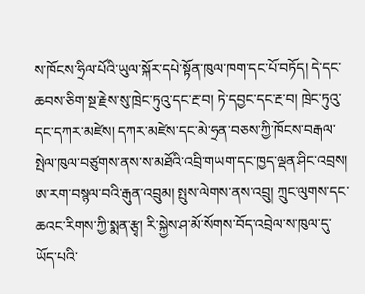ས་ཁོངས་ཧྲིལ་པོའི་ཡུལ་སྐོར་དཔེ་སྟོན་ཁུལ་ཁག་དང་པོ་བཏོད། དེ་དང་ཆབས་ཅིག་སྔ་རྗེས་སུ་ཁྲེང་ཏུའུ་དང་རྔ་བ། ཏེ་དབྱང་དང་རྔ་བ། ཁྲེང་ཏུའུ་དང་དཀར་མཛེས། དཀར་མཛེས་དང་མེ་ཧྲན་བཅས་ཀྱི་ཁོངས་བརྒལ་སྤེལ་ཁུལ་བཙུགས་ནས་ས་མཐོའི་འབྲི་གཡག་དང་ཁྱད་ལྡན་ཤིང་འབྲས། ཨ་རག་བསྙལ་བའི་རྒུན་འབྲུམ། སྤུས་ལེགས་ནས་འབྲུ། ཀྲུང་ལུགས་དང་ཆའང་རིགས་ཀྱི་སྨན་རྩྭ། རི་སྐྱེས་ཤ་མོ་སོགས་བོད་འབྲེལ་ས་ཁུལ་དུ་ཡོད་པའི་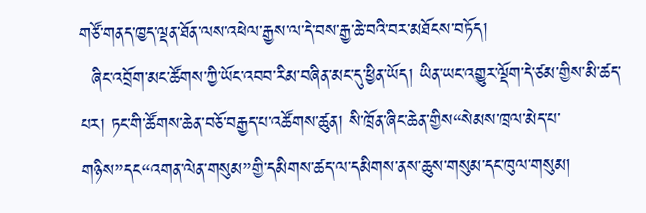གཙོ་གནད་ཁྱད་ལྡན་ཐོན་ལས་འཕེལ་རྒྱས་ལ་དེ་བས་རྒྱ་ཆེ་བའི་བར་མཐོངས་བཏོད།
  ཞིང་འབྲོག་མང་ཚོགས་ཀྱི་ཡོང་འབབ་རིམ་བཞིན་མང་དུ་ཕྱིན་ཡོད། ཡིན་ཡང་འགྱུར་ལྡོག་དེ་ཙམ་གྱིས་མི་ཚད་པར། ཏང་གི་ཚོགས་ཆེན་བཅོ་བརྒྱད་པ་འཚོགས་ཚུན། སི་ཁྲོན་ཞིང་ཆེན་གྱིས“སེམས་ཁྲལ་མེད་པ་གཉིས”དང“འགན་ལེན་གསུམ”གྱི་དམིགས་ཚད་ལ་དམིགས་ནས་ཆུས་གསུམ་དང་ཁུལ་གསུམ།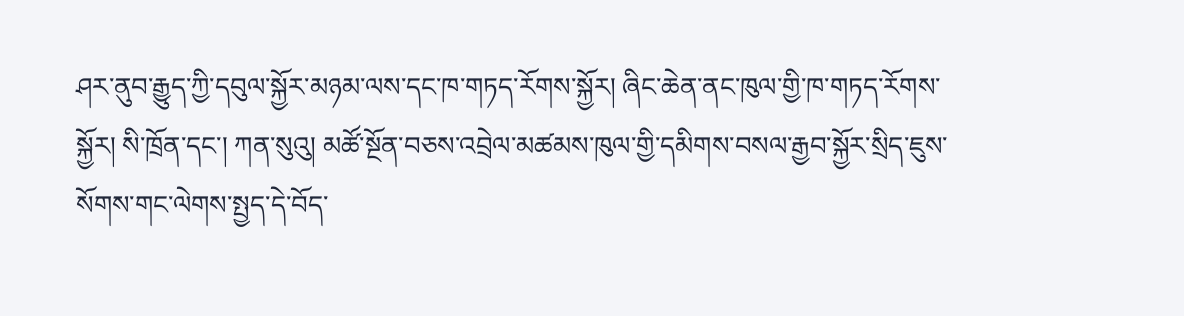ཤར་ནུབ་རྒྱུད་ཀྱི་དབུལ་སྐྱོར་མཉམ་ལས་དང་ཁ་གཏད་རོགས་སྐྱོར། ཞིང་ཆེན་ནང་ཁུལ་གྱི་ཁ་གཏད་རོགས་སྐྱོར། སི་ཁྲོན་དང་། ཀན་སུའུ། མཚོ་སྔོན་བཅས་འབྲེལ་མཚམས་ཁུལ་གྱི་དམིགས་བསལ་རྒྱབ་སྐྱོར་སྲིད་ཇུས་སོགས་གང་ལེགས་སྤྱད་དེ་བོད་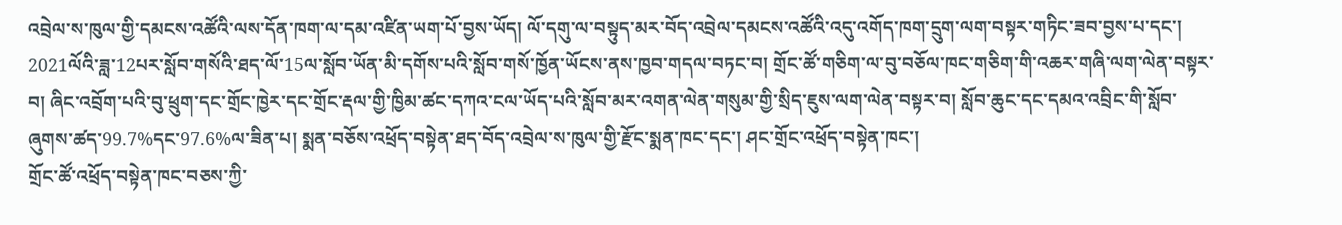འབྲེལ་ས་ཁུལ་གྱི་དམངས་འཚོའི་ལས་དོན་ཁག་ལ་དམ་འཛིན་ཡག་པོ་བྱས་ཡོད། ལོ་དགུ་ལ་བསྟུད་མར་བོད་འབྲེལ་དམངས་འཚོའི་འདུ་འགོད་ཁག་དྲུག་ལག་བསྟར་གཏིང་ཟབ་བྱས་པ་དང་། 2021ལོའི་ཟླ་12པར་སློབ་གསོའི་ཐད་ལོ་15ལ་སློབ་ཡོན་མི་དགོས་པའི་སློབ་གསོ་ཁྱོན་ཡོངས་ནས་ཁྱབ་གདལ་བཏང་བ། གྲོང་ཚོ་གཅིག་ལ་བུ་བཅོལ་ཁང་གཅིག་གི་འཆར་གཞི་ལག་ལེན་བསྟར་བ། ཞིང་འབྲོག་པའི་བུ་ཕྲུག་དང་གྲོང་ཁྱེར་དང་གྲོང་རྡལ་གྱི་ཁྱིམ་ཚང་དཀའ་ངལ་ཡོད་པའི་སློབ་མར་འགན་ལེན་གསུམ་གྱི་སྲིད་ཇུས་ལག་ལེན་བསྟར་བ། སློབ་ཆུང་དང་དམའ་འབྲིང་གི་སློབ་ཞུགས་ཚད་99.7%དང་97.6%ལ་ཟིན་པ། སྨན་བཅོས་འཕྲོད་བསྟེན་ཐད་བོད་འབྲེལ་ས་ཁུལ་གྱི་རྫོང་སྨན་ཁང་དང་། ཤང་གྲོང་འཕྲོད་བསྟེན་ཁང་།
གྲོང་ཚོ་འཕྲོད་བསྟེན་ཁང་བཅས་ཀྱི་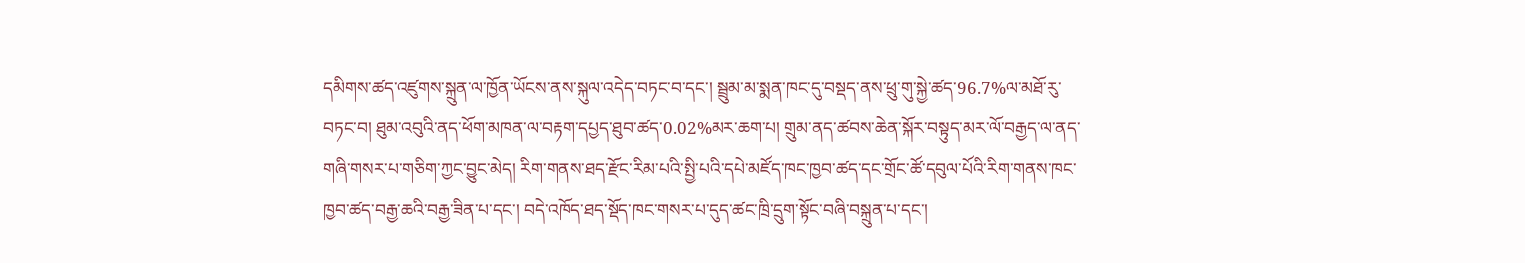དམིགས་ཚད་འཛུགས་སྐྲུན་ལ་ཁྱོན་ཡོངས་ནས་སྐུལ་འདེད་བཏང་བ་དང་། སྦྲུམ་མ་སྨན་ཁང་དུ་བསྡད་ནས་ཕྲུ་གུ་སྐྱེ་ཚད་96.7%ལ་མཐོ་རུ་བཏང་བ། ཐུམ་འབུའི་ནད་ཕོག་མཁན་ལ་བརྟག་དཔྱད་ཐུབ་ཚད་0.02%མར་ཆག་པ། གྲུམ་ནད་ཚབས་ཆེན་སྐོར་བསྟུད་མར་ལོ་བརྒྱད་ལ་ནད་གཞི་གསར་པ་གཅིག་ཀྱང་བྱུང་མེད། རིག་གནས་ཐད་རྫོང་རིམ་པའི་སྤྱི་པའི་དཔེ་མཛོད་ཁང་ཁྱབ་ཚད་དང་གྲོང་ཚོ་དབུལ་པོའི་རིག་གནས་ཁང་ཁྱབ་ཚད་བརྒྱ་ཆའི་བརྒྱ་ཟིན་པ་དང་། བདེ་འཁོད་ཐད་སྡོད་ཁང་གསར་པ་དུད་ཚང་ཁྲི་དྲུག་སྟོང་བཞི་བསྐྲུན་པ་དང་།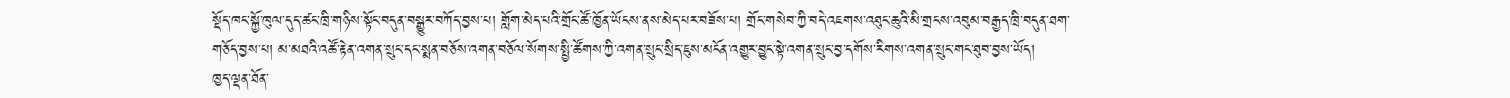སྡོད་ཁང་སྐྱོ་ཁུལ་དུད་ཚང་ཁྲི་གཉིས་སྟོང་བདུན་བསྒྱུར་བཀོད་བྱས་པ། གློག་མེད་པའི་གྲོང་ཚོ་ཁྱོན་ཡོངས་ནས་མེད་པར་བཟོས་པ། གྲོང་གསེབ་ཀྱི་བདེ་འཇགས་འཐུང་ཆུའི་མི་གྲངས་འབུམ་བརྒྱད་ཁྲི་བདུན་ཐག་གཅོད་བྱས་པ། མ་མཐའི་འཚོ་རྟེན་འགན་སྲུང་དང་སྨན་བཅོས་འགན་བཅོལ་སོགས་སྤྱི་ཚོགས་ཀྱི་འགན་སྲུང་སྲིད་ཇུས་མངོན་འགྱུར་བྱུང་སྟེ་འགན་སྲུང་བྱ་དགོས་རིགས་འགན་སྲུང་གང་ཐུབ་བྱས་ཡོད།
ཁྱད་ལྡན་ཐོན་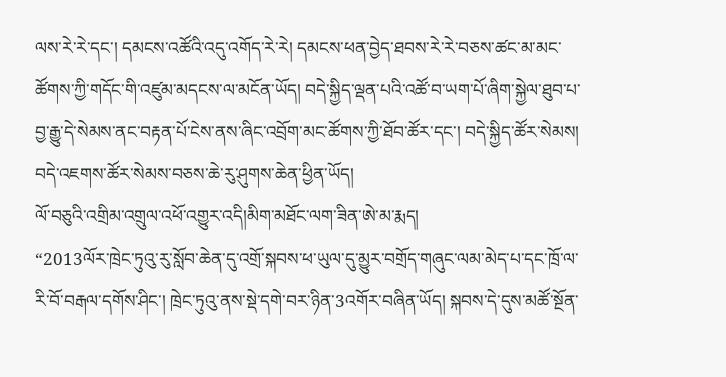ལས་རེ་རེ་དང་། དམངས་འཚོའི་འདུ་འགོད་རེ་རེ། དམངས་ཕན་བྱེད་ཐབས་རེ་རེ་བཅས་ཚང་མ་མང་ཚོགས་ཀྱི་གདོང་གི་འཛུམ་མདངས་ལ་མངོན་ཡོད། བདེ་སྐྱིད་ལྡན་པའི་འཚོ་བ་ཡག་པོ་ཞིག་སྐྱེལ་ཐུབ་པ་བྱ་རྒྱུ་དེ་སེམས་ནང་བརྟན་པོ་ངེས་ནས་ཞིང་འབྲོག་མང་ཚོགས་ཀྱི་ཐོབ་ཚོར་དང་། བདེ་སྐྱིད་ཚོར་སེམས། བདེ་འཇགས་ཚོར་སེམས་བཅས་ཆེ་རུ་ཤུགས་ཆེན་ཕྱིན་ཡོད།
ལོ་བཅུའི་འགྲིམ་འགྲུལ་འཕོ་འགྱུར་འདི།མིག་མཐོང་ལག་ཟིན་ཨེ་མ་རྨད།
“2013ལོར་ཁྲེང་ཏུའུ་རུ་སློབ་ཆེན་དུ་འགྲོ་སྐབས་ཕ་ཡུལ་དུ་མྱུར་བགྲོད་གཞུང་ལམ་མེད་པ་དང་ཁྲོ་ལ་རི་བོ་བརྒལ་དགོས་ཤིང་། ཁྲེང་ཏུའུ་ནས་སྡེ་དགེ་བར་ཉིན་3འགོར་བཞིན་ཡོད། སྐབས་དེ་དུས་མཚོ་སྔོན་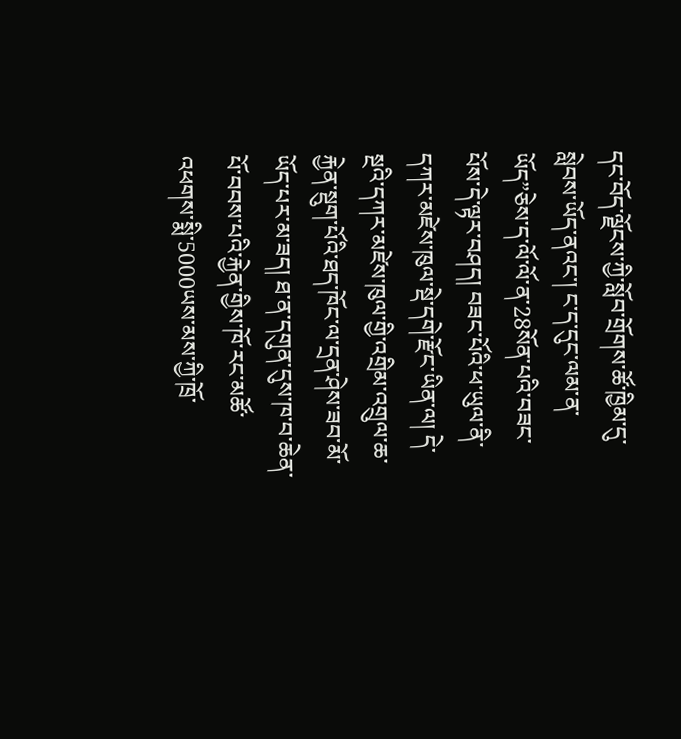དང་བོད་ལྗོངས་ཀྱི་སློབ་གྲོགས་ཚོ་ཁྱིམ་དུ་སླེབས་ཡོད་ནའང་། ང་ད་དུང་ལམ་ན་ཡོད”ཅེས་ད་ལོ་ལོ་ན་28སོན་པའི་བཟང་པོས་དེ་ལྟར་བཤད། བཟང་པོའི་ཕ་ཡུལ་ནི་དཀར་མཛེས་ཁུལ་སྡེ་དགེ་རྫོང་ཡིན་ལ། དེ་སྔའི་དཀར་མཛེས་ཁུལ་གྱི་འགྲིམ་འགྲུལ་ཆ་རྐྱེན་སྡུག་པོའི་ཐད་ཁོང་ལ་དྲན་ཤེས་ཟབ་མོ་ཡོད་པར་མ་ཟད། ཐ་ན་དགུན་དུས་ཁ་བ་ཆེན་པོ་བབས་པའི་རྐྱེན་གྱིས་ཁོ་རང་མཚོ་འཕགས་སྨི་5000ཡས་མས་ཀྱི་ཁྲོ་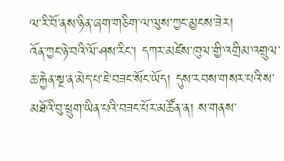ལ་རི་བོ་ནས་ཉིན་ཞག་གཅིག་ལ་ལུས་ཀྱང་མྱངས་ཟེར།
འོན་ཀྱང་ཉེ་བའི་ལོ་ཤས་རིང་། དཀར་མཛེས་ཁུལ་གྱི་འགྲིམ་འགྲུལ་ཆ་རྐྱེན་སྔ་ན་མེད་པ་ཇེ་བཟང་སོང་ཡོད། དུས་རབས་གསར་པའི་ས་མཐོའི་བུ་ཕྲུག་ཡིན་པའི་བཟང་པོར་མཚོན་ན། ས་གནས་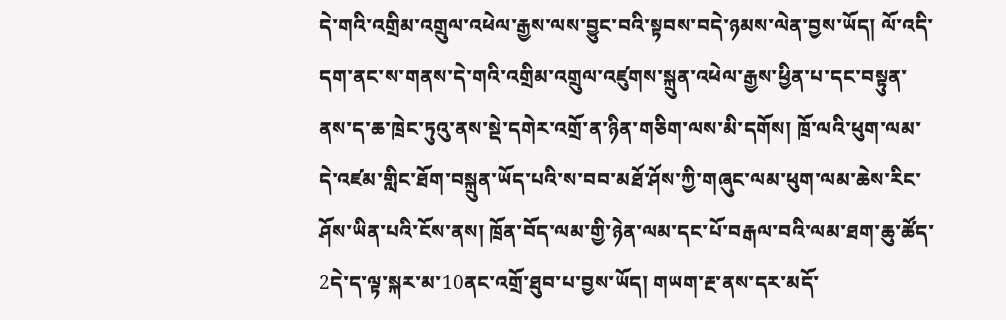དེ་གའི་འགྲིམ་འགྲུལ་འཕེལ་རྒྱས་ལས་བྱུང་བའི་སྟབས་བདེ་ཉམས་ལེན་བྱས་ཡོད། ལོ་འདི་དག་ནང་ས་གནས་དེ་གའི་འགྲིམ་འགྲུལ་འཛུགས་སྐྲུན་འཕེལ་རྒྱས་ཕྱིན་པ་དང་བསྟུན་ནས་ད་ཆ་ཁྲེང་ཏུའུ་ནས་སྡེ་དགེར་འགྲོ་ན་ཉིན་གཅིག་ལས་མི་དགོས། ཁྲོ་ལའི་ཕུག་ལམ་དེ་འཛམ་གླིང་ཐོག་བསྐྲུན་ཡོད་པའི་ས་བབ་མཐོ་ཤོས་ཀྱི་གཞུང་ལམ་ཕུག་ལམ་ཆེས་རིང་ཤོས་ཡིན་པའི་ངོས་ནས། ཁྲོན་བོད་ལམ་གྱི་ཉེན་ལམ་དང་པོ་བརྒལ་བའི་ལམ་ཐག་ཆུ་ཚོད་2དེ་ད་ལྟ་སྐར་མ་10ནང་འགྲོ་ཐུབ་པ་བྱས་ཡོད། གཡག་རྔ་ནས་དར་མདོ་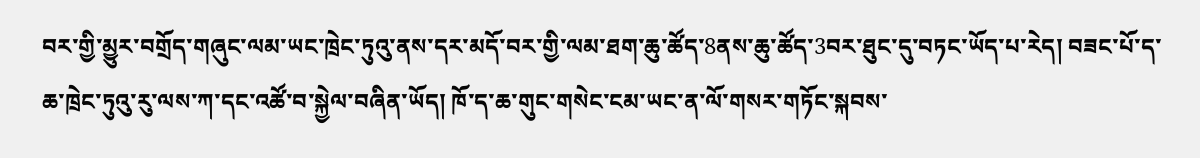བར་གྱི་མྱུར་བགྲོད་གཞུང་ལམ་ཡང་ཁྲེང་ཏུའུ་ནས་དར་མདོ་བར་གྱི་ལམ་ཐག་ཆུ་ཚོད་8ནས་ཆུ་ཚོད་3བར་ཐུང་དུ་བཏང་ཡོད་པ་རེད། བཟང་པོ་ད་ཆ་ཁྲེང་ཏུའུ་རུ་ལས་ཀ་དང་འཚོ་བ་སྐྱེལ་བཞིན་ཡོད། ཁོ་ད་ཆ་གུང་གསེང་ངམ་ཡང་ན་ལོ་གསར་གཏོང་སྐབས་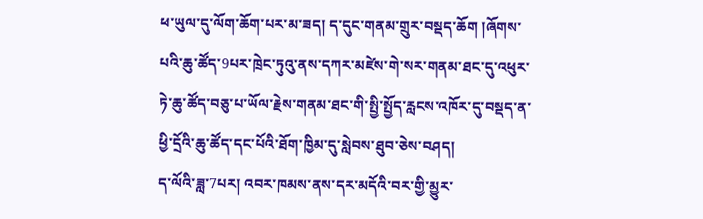ཕ་ཡུལ་དུ་ལོག་ཆོག་པར་མ་ཟད། ད་དུང་གནམ་གྲུར་བསྡད་ཆོག །ཞོགས་པའི་ཆུ་ཚོད་9པར་ཁྲེང་ཏུའུ་ནས་དཀར་མཛེས་གེ་སར་གནམ་ཐང་དུ་འཕུར་ཏེ་ཆུ་ཚོད་བཅུ་པ་ཡོལ་རྗེས་གནམ་ཐང་གི་སྤྱི་སྤྱོད་རླངས་འཁོར་དུ་བསྡད་ན་ཕྱི་དྲོའི་ཆུ་ཚོད་དང་པོའི་ཐོག་ཁྱིམ་དུ་སླེབས་ཐུབ་ཅེས་བཤད།
ད་ལོའི་ཟླ་7པར། འབར་ཁམས་ནས་དར་མདོའི་བར་གྱི་མྱུར་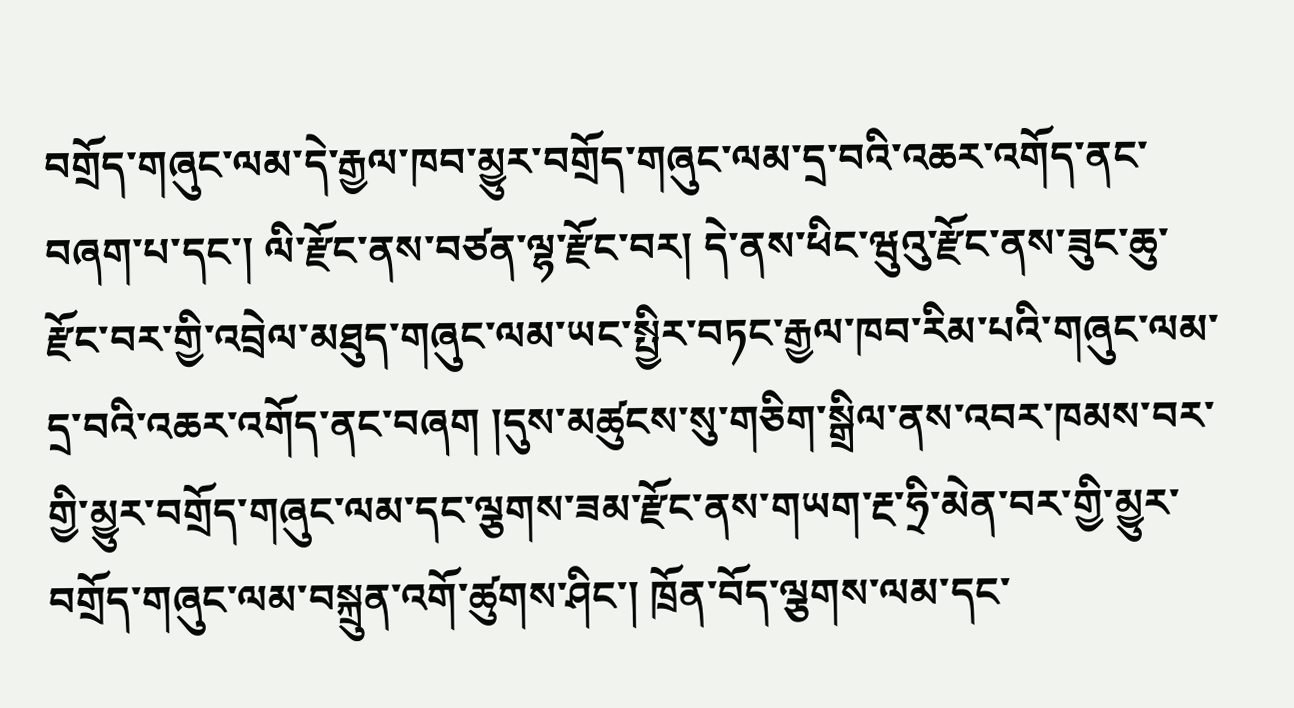བགྲོད་གཞུང་ལམ་དེ་རྒྱལ་ཁབ་མྱུར་བགྲོད་གཞུང་ལམ་དྲ་བའི་འཆར་འགོད་ནང་བཞག་པ་དང་། ལི་རྫོང་ནས་བཙན་ལྷ་རྫོང་བར། དེ་ནས་ཕིང་ཝུའུ་རྫོང་ནས་ཟུང་ཆུ་རྫོང་བར་གྱི་འབྲེལ་མཐུད་གཞུང་ལམ་ཡང་སྤྱིར་བཏང་རྒྱལ་ཁབ་རིམ་པའི་གཞུང་ལམ་དྲ་བའི་འཆར་འགོད་ནང་བཞག །དུས་མཚུངས་སུ་གཅིག་སྒྲིལ་ནས་འབར་ཁམས་བར་གྱི་མྱུར་བགྲོད་གཞུང་ལམ་དང་ལྕགས་ཟམ་རྫོང་ནས་གཡག་རྔ་ཧྲི་མེན་བར་གྱི་མྱུར་བགྲོད་གཞུང་ལམ་བསྐྲུན་འགོ་ཚུགས་ཤིང་། ཁྲོན་བོད་ལྕགས་ལམ་དང་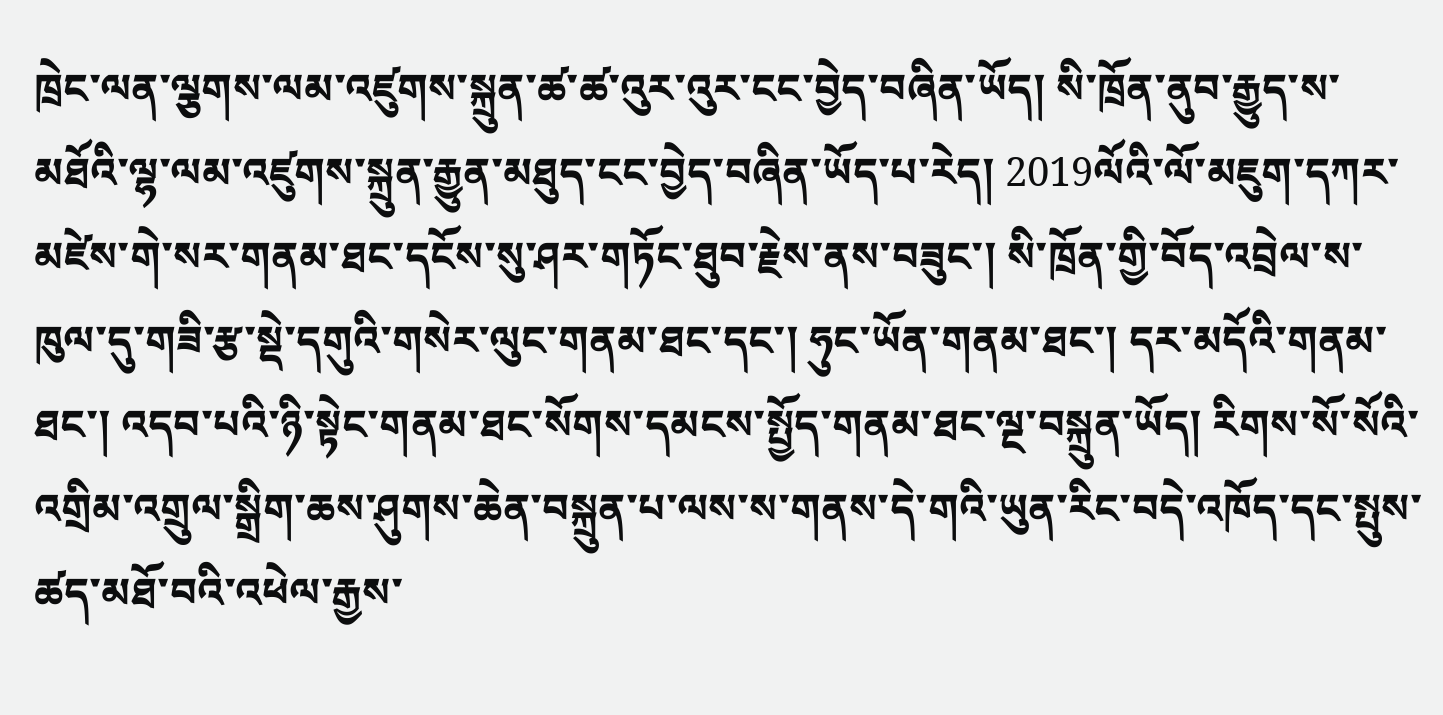ཁྲེང་ལན་ལྕགས་ལམ་འཛུགས་སྐྲུན་ཚ་ཚ་འུར་འུར་ངང་བྱེད་བཞིན་ཡོད། སི་ཁྲོན་ནུབ་རྒྱུད་ས་མཐོའི་ལྷ་ལམ་འཛུགས་སྐྲུན་རྒྱུན་མཐུད་ངང་བྱེད་བཞིན་ཡོད་པ་རེད། 2019ལོའི་ལོ་མཇུག་དཀར་མཛེས་གེ་སར་གནམ་ཐང་དངོས་སུ་ཤར་གཏོང་ཐུབ་རྗེས་ནས་བཟུང་། སི་ཁྲོན་གྱི་བོད་འབྲེལ་ས་ཁུལ་དུ་གཟི་རྩ་སྡེ་དགུའི་གསེར་ལུང་གནམ་ཐང་དང་། ཧུང་ཡོན་གནམ་ཐང་། དར་མདོའི་གནམ་ཐང་། འདབ་པའི་ཉི་སྟེང་གནམ་ཐང་སོགས་དམངས་སྤྱོད་གནམ་ཐང་ལྔ་བསྐྲུན་ཡོད། རིགས་སོ་སོའི་འགྲིམ་འགྲུལ་སྒྲིག་ཆས་ཤུགས་ཆེན་བསྐྲུན་པ་ལས་ས་གནས་དེ་གའི་ཡུན་རིང་བདེ་འཁོད་དང་སྤུས་ཚད་མཐོ་བའི་འཕེལ་རྒྱས་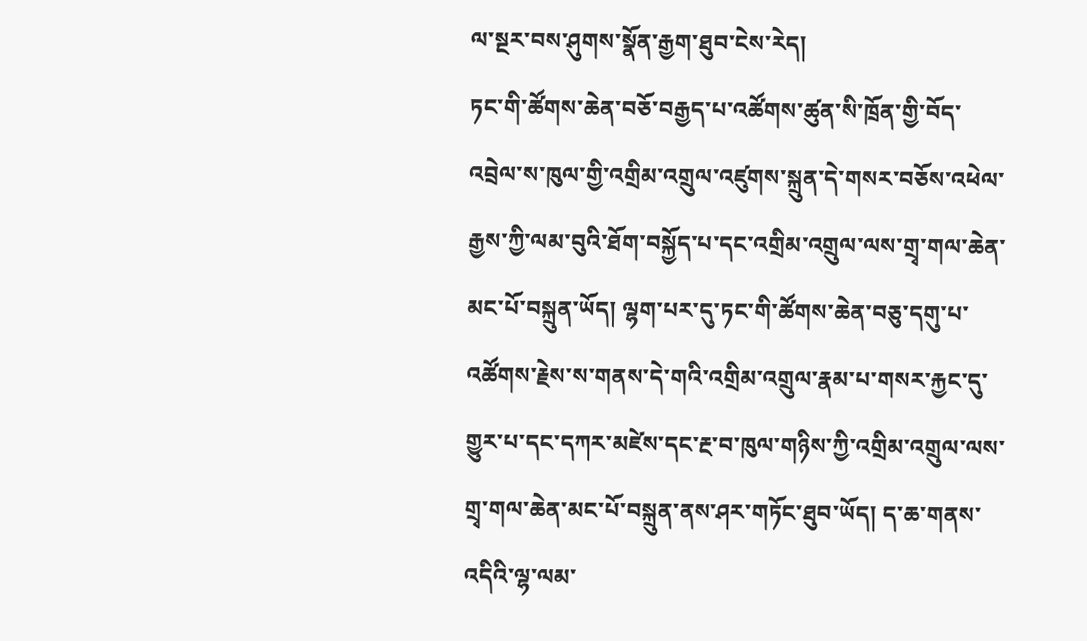ལ་སྔར་བས་ཤུགས་སྣོན་རྒྱག་ཐུབ་ངེས་རེད།
ཏང་གི་ཚོགས་ཆེན་བཅོ་བརྒྱད་པ་འཚོགས་ཚུན་སི་ཁྲོན་གྱི་བོད་འབྲེལ་ས་ཁུལ་གྱི་འགྲིམ་འགྲུལ་འཛུགས་སྐྲུན་དེ་གསར་བཅོས་འཕེལ་རྒྱས་ཀྱི་ལམ་བུའི་ཐོག་བསྐྱོད་པ་དང་འགྲིམ་འགྲུལ་ལས་གྲྭ་གལ་ཆེན་མང་པོ་བསྐྲུན་ཡོད། ལྷག་པར་དུ་ཏང་གི་ཚོགས་ཆེན་བཅུ་དགུ་པ་འཚོགས་རྗེས་ས་གནས་དེ་གའི་འགྲིམ་འགྲུལ་རྣམ་པ་གསར་རྐྱང་དུ་གྱུར་པ་དང་དཀར་མཛེས་དང་རྔ་བ་ཁུལ་གཉིས་ཀྱི་འགྲིམ་འགྲུལ་ལས་གྲྭ་གལ་ཆེན་མང་པོ་བསྐྲུན་ནས་ཤར་གཏོང་ཐུབ་ཡོད། ད་ཆ་གནས་འདིའི་ལྷ་ལམ་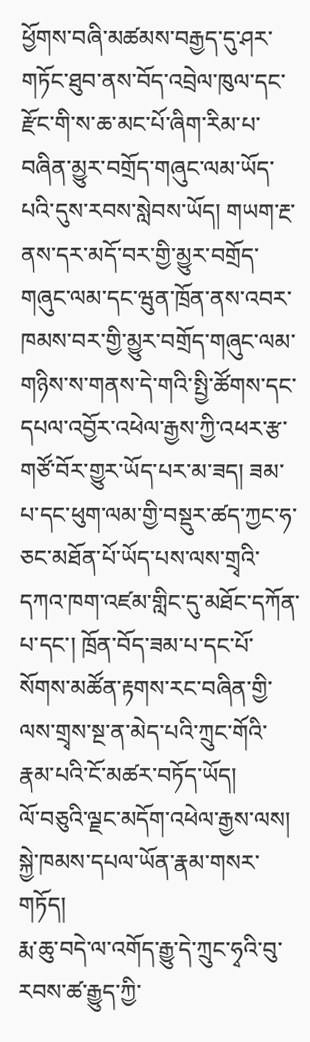ཕྱོགས་བཞི་མཚམས་བརྒྱད་དུ་ཤར་གཏོང་ཐུབ་ནས་བོད་འབྲེལ་ཁུལ་དང་རྫོང་གི་ས་ཆ་མང་པོ་ཞིག་རིམ་པ་བཞིན་མྱུར་བགྲོད་གཞུང་ལམ་ཡོད་པའི་དུས་རབས་སླེབས་ཡོད། གཡག་རྔ་ནས་དར་མདོ་བར་གྱི་མྱུར་བགྲོད་གཞུང་ལམ་དང་ཝུན་ཁྲོན་ནས་འབར་ཁམས་བར་གྱི་མྱུར་བགྲོད་གཞུང་ལམ་གཉིས་ས་གནས་དེ་གའི་སྤྱི་ཚོགས་དང་དཔལ་འབྱོར་འཕེལ་རྒྱས་ཀྱི་འཕར་རྩ་གཙོ་བོར་གྱུར་ཡོད་པར་མ་ཟད། ཟམ་པ་དང་ཕུག་ལམ་གྱི་བསྡུར་ཚད་ཀྱང་ཧ་ཅང་མཐོན་པོ་ཡོད་པས་ལས་གྲྭའི་དཀའ་ཁག་འཛམ་གླིང་དུ་མཐོང་དཀོན་པ་དང་། ཁྲོན་བོད་ཟམ་པ་དང་པོ་སོགས་མཚོན་རྟགས་རང་བཞིན་གྱི་ལས་གྲྭས་སྔ་ན་མེད་པའི་ཀྲུང་གོའི་རྣམ་པའི་ངོ་མཚར་བཏོད་ཡོད།
ལོ་བཅུའི་ལྗང་མདོག་འཕེལ་རྒྱས་ལས། སྐྱེ་ཁམས་དཔལ་ཡོན་རྣམ་གསར་གཏོད།
རྨ་ཆུ་བདེ་ལ་འགོད་རྒྱུ་དེ་ཀྲུང་ཧྭའི་བུ་རབས་ཚ་རྒྱུད་ཀྱི་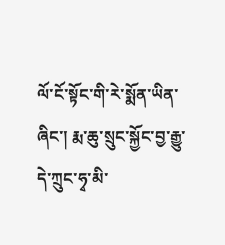ལོ་ངོ་སྟོང་གི་རེ་སྨོན་ཡིན་ཞིང་། རྨ་ཆུ་སྲུང་སྐྱོང་བྱ་རྒྱུ་དེ་ཀྲུང་ཧྭ་མི་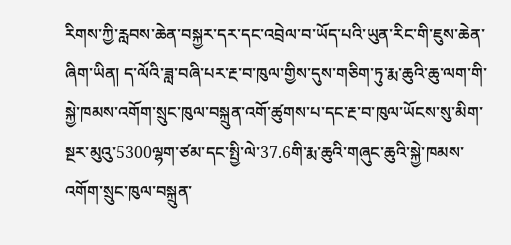རིགས་ཀྱི་རླབས་ཆེན་བསྐྱར་དར་དང་འབྲེལ་བ་ཡོད་པའི་ཡུན་རིང་གི་ཇུས་ཆེན་ཞིག་ཡིན། ད་ལོའི་ཟླ་བཞི་པར་རྔ་བ་ཁུལ་གྱིས་དུས་གཅིག་ཏུ་རྨ་ཆུའི་ཆུ་ལག་གི་སྐྱེ་ཁམས་འགོག་སྲུང་ཁུལ་བསྐྲུན་འགོ་ཚུགས་པ་དང་རྔ་བ་ཁུལ་ཡོངས་སུ་མིག་སྔར་མུའུ་5300ལྷག་ཙམ་དང་སྤྱི་ལེ་37.6གི་རྨ་ཆུའི་གཞུང་ཆུའི་སྐྱེ་ཁམས་འགོག་སྲུང་ཁུལ་བསྐྲུན་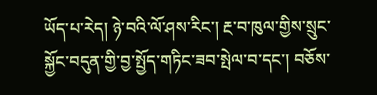ཡོད་པ་རེད། ཉེ་བའི་ལོ་ཤས་རིང་། རྔ་བ་ཁུལ་གྱིས་སྲུང་སྐྱོང་བདུན་གྱི་བྱ་སྤྱོད་གཏིང་ཟབ་སྤེལ་བ་དང་། བཅོས་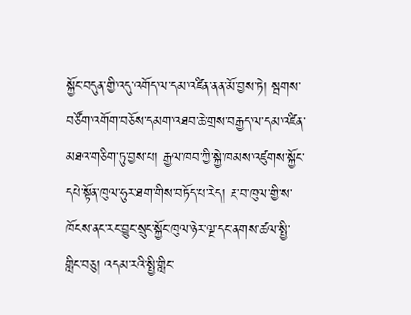སྐྱོང་བདུན་གྱི་འདུ་འགོད་ལ་དམ་འཛིན་ནན་མོ་བྱས་ཏེ། སྦགས་བཙོག་འགོག་བཅོས་དམག་འཐབ་ཆེ་གྲས་བརྒྱད་ལ་དམ་འཛིན་མཐའ་གཅིག་ཏུ་བྱས་པ། རྒྱལ་ཁབ་ཀྱི་སྐྱེ་ཁམས་འཛུགས་སྐྱོང་དཔེ་སྟོན་ཁུལ་ཧུར་ཐག་གིས་བཏོད་པ་རེད། རྔ་བ་ཁུལ་གྱི་ས་ཁོངས་ནང་རང་བྱུང་སྲུང་སྐྱོང་ཁུལ་ཉེར་ལྔ་དང་ནགས་ཚལ་སྤྱི་གླིང་བཅུ། འདམ་རའི་སྤྱི་གླིང་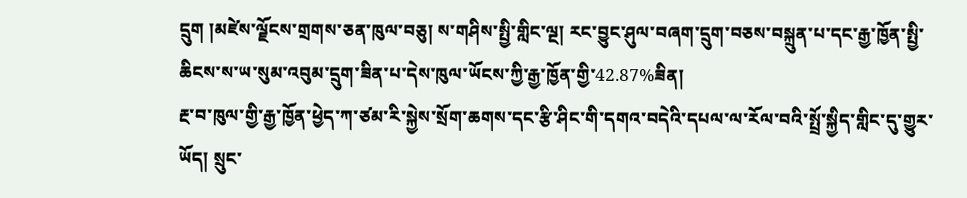དྲུག །མཛེས་ལྗོངས་གྲགས་ཅན་ཁུལ་བཅུ། ས་གཤིས་སྤྱི་གླིང་ལྔ། རང་བྱུང་ཤུལ་བཞག་དྲུག་བཅས་བསྐྲུན་པ་དང་རྒྱ་ཁྱོན་སྤྱི་ཆིངས་ས་ཡ་སུམ་འབུམ་དྲུག་ཟིན་པ་དེས་ཁུལ་ཡོངས་ཀྱི་རྒྱ་ཁྱོན་གྱི་42.87%ཟིན།
རྔ་བ་ཁུལ་གྱི་རྒྱ་ཁྱོན་ཕྱེད་ཀ་ཙམ་རི་སྐྱེས་སྲོག་ཆགས་དང་རྩི་ཤིང་གི་དགའ་བདེའི་དཔལ་ལ་རོལ་བའི་སྤྲོ་སྐྱིད་གླིང་དུ་གྱུར་ཡོད། སྲུང་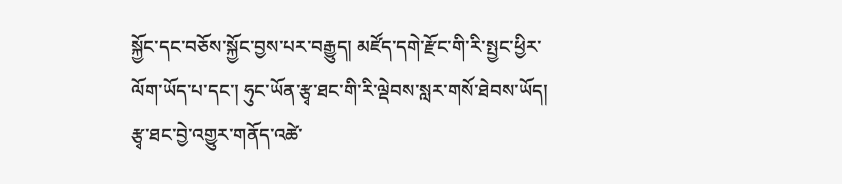སྐྱོང་དང་བཅོས་སྐྱོང་བྱས་པར་བརྒྱུད། མཛོད་དགེ་རྫོང་གི་རི་སྤྱང་ཕྱིར་ལོག་ཡོད་པ་དང་། ཧུང་ཡོན་རྩྭ་ཐང་གི་རི་ལྡེབས་སླར་གསོ་ཐེབས་ཡོད། རྩྭ་ཐང་བྱེ་འགྱུར་གནོད་འཚེ་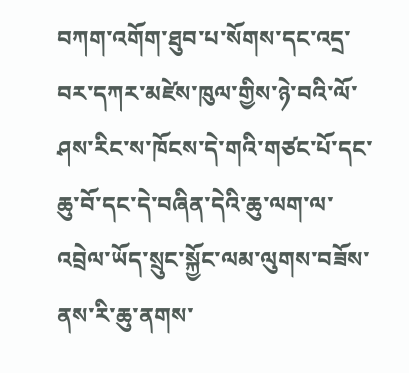བཀག་འགོག་ཐུབ་པ་སོགས་དང་འདྲ་བར་དཀར་མཛེས་ཁུལ་གྱིས་ཉེ་བའི་ལོ་ཤས་རིང་ས་ཁོངས་དེ་གའི་གཙང་པོ་དང་ཆུ་བོ་དང་དེ་བཞིན་དེའི་ཆུ་ལག་ལ་འབྲེལ་ཡོད་སྲུང་སྐྱོང་ལམ་ལུགས་བཟོས་ནས་རི་ཆུ་ནགས་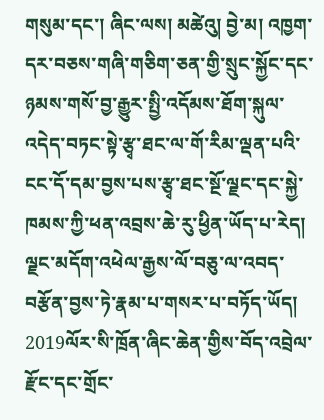གསུམ་དང་། ཞིང་ལས། མཚེའུ། བྱེ་མ། འཁྱག་དར་བཅས་གཞི་གཅིག་ཅན་གྱི་སྲུང་སྐྱོང་དང་ཉམས་གསོ་བྱ་རྒྱུར་སྤྱི་འདོམས་ཐོག་སྐུལ་འདེད་བཏང་སྟེ་རྩྭ་ཐང་ལ་གོ་རིམ་ལྡན་པའི་ངང་དོ་དམ་བྱས་པས་རྩྭ་ཐང་སྔོ་ལྗང་དང་སྐྱེ་ཁམས་ཀྱི་ཕན་འབྲས་ཆེ་རུ་ཕྱིན་ཡོད་པ་རེད།
ལྗང་མདོག་འཕེལ་རྒྱས་ལོ་བཅུ་ལ་འབད་བརྩོན་བྱས་ཏེ་རྣམ་པ་གསར་པ་བཏོད་ཡོད། 2019ལོར་སི་ཁྲོན་ཞིང་ཆེན་གྱིས་བོད་འབྲེལ་རྫོང་དང་གྲོང་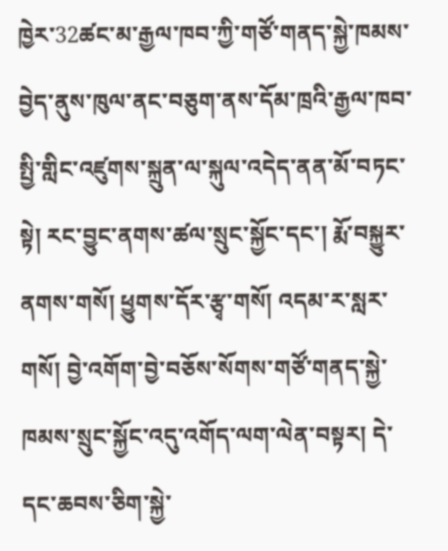ཁྱེར་32ཚང་མ་རྒྱལ་ཁབ་ཀྱི་གཙོ་གནད་སྐྱེ་ཁམས་བྱེད་ནུས་ཁུལ་ནང་བཅུག་ནས་དོམ་ཁྲའི་རྒྱལ་ཁབ་སྤྱི་གླིང་འཛུགས་སྐྲུན་ལ་སྐུལ་འདེད་ནན་མོ་བཏང་སྟེ། རང་བྱུང་ནགས་ཚལ་སྲུང་སྐྱོང་དང་། རྨོ་བསྐྱུར་ནགས་གསོ། ཕྱུགས་དོར་རྩྭ་གསོ། འདམ་ར་སླར་གསོ། བྱེ་འགོག་བྱེ་བཅོས་སོགས་གཙོ་གནད་སྐྱེ་ཁམས་སྲུང་སྐྱོང་འདུ་འགོད་ལག་ལེན་བསྟར། དེ་དང་ཆབས་ཅིག་སྐྱེ་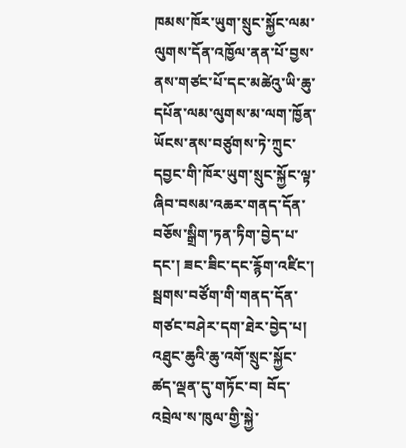ཁམས་ཁོར་ཡུག་སྲུང་སྐྱོང་ལམ་ལུགས་དོན་འཁྱོལ་ནན་པོ་བྱས་ནས་གཙང་པོ་དང་མཚེའུ་ཡི་ཆུ་དཔོན་ལམ་ལུགས་མ་ལག་ཁྱོན་ཡོངས་ནས་བཙུགས་ཏེ་ཀྲུང་དབྱང་གི་ཁོར་ཡུག་སྲུང་སྐྱོང་ལྟ་ཞིབ་བསམ་འཆར་གནད་དོན་བཅོས་སྒྲིག་ཏན་ཏིག་བྱེད་པ་དང་། ཟང་ཟིང་དང་རྙོག་འཛིང་།
སྦགས་བཙོག་གི་གནད་དོན་གཙང་བཤེར་དག་ཐེར་བྱེད་པ། འཐུང་ཆུའི་ཆུ་འགོ་སྲུང་སྐྱོང་ཚད་ལྡན་དུ་གཏོང་བ། བོད་འབྲེལ་ས་ཁུལ་གྱི་སྐྱེ་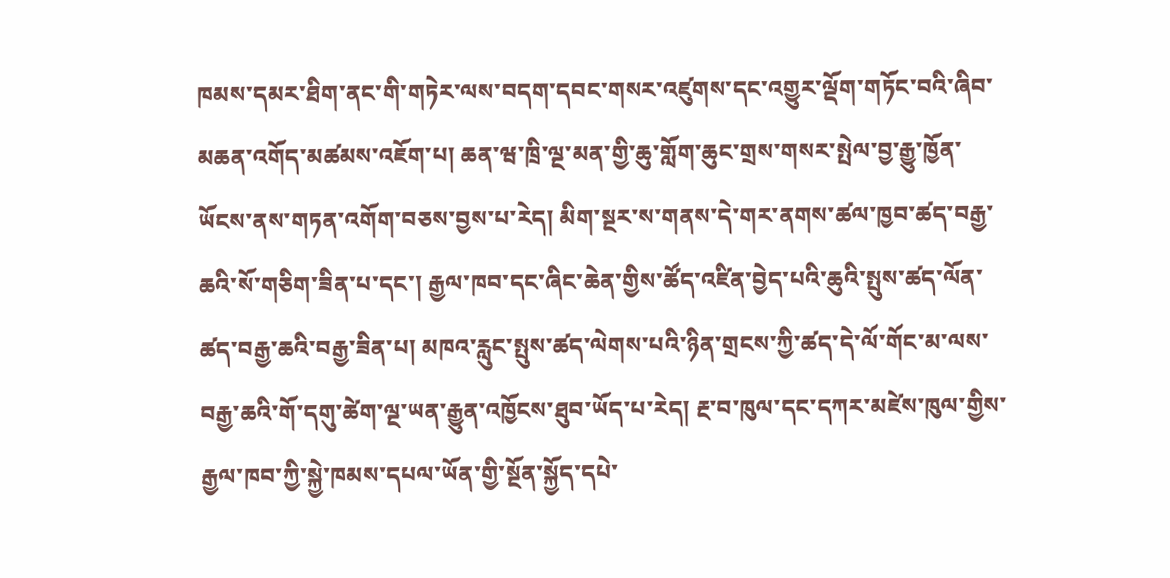ཁམས་དམར་ཐིག་ནང་གི་གཏེར་ལས་བདག་དབང་གསར་འཛུགས་དང་འགྱུར་ལྡོག་གཏོང་བའི་ཞིབ་མཆན་འགོད་མཚམས་འཇོག་པ། ཆན་ཝ་ཁྲི་ལྔ་མན་གྱི་ཆུ་གློག་ཆུང་གྲས་གསར་སྤེལ་བྱ་རྒྱུ་ཁྱོན་ཡོངས་ནས་གཏན་འགོག་བཅས་བྱས་པ་རེད། མིག་སྔར་ས་གནས་དེ་གར་ནགས་ཚལ་ཁྱབ་ཚད་བརྒྱ་ཆའི་སོ་གཅིག་ཟིན་པ་དང་། རྒྱལ་ཁབ་དང་ཞིང་ཆེན་གྱིས་ཚོད་འཛིན་བྱེད་པའི་ཆུའི་སྤུས་ཚད་ལོན་ཚད་བརྒྱ་ཆའི་བརྒྱ་ཟིན་པ། མཁའ་རླུང་སྤུས་ཚད་ལེགས་པའི་ཉིན་གྲངས་ཀྱི་ཚད་དེ་ལོ་གོང་མ་ལས་བརྒྱ་ཆའི་གོ་དགུ་ཚེག་ལྔ་ཡན་རྒྱུན་འཁྱོངས་ཐུབ་ཡོད་པ་རེད། རྔ་བ་ཁུལ་དང་དཀར་མཛེས་ཁུལ་གྱིས་རྒྱལ་ཁབ་ཀྱི་སྐྱེ་ཁམས་དཔལ་ཡོན་གྱི་སྔོན་སྐྱོད་དཔེ་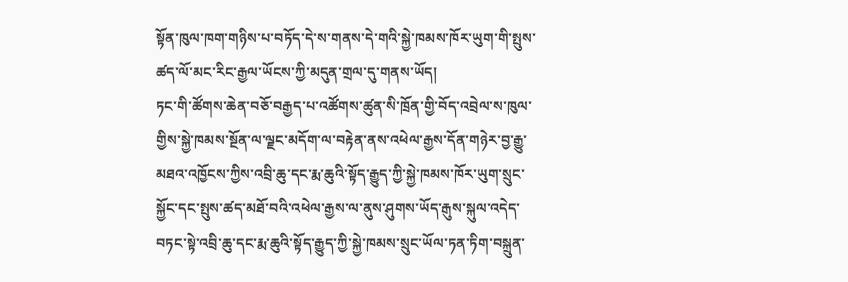སྟོན་ཁུལ་ཁག་གཉིས་པ་བཏོད་དེ་ས་གནས་དེ་གའི་སྐྱེ་ཁམས་ཁོར་ཡུག་གི་སྤུས་ཚད་ལོ་མང་རིང་རྒྱལ་ཡོངས་ཀྱི་མདུན་གྲལ་དུ་གནས་ཡོད།
ཏང་གི་ཚོགས་ཆེན་བཅོ་བརྒྱད་པ་འཚོགས་ཚུན་སི་ཁྲོན་གྱི་བོད་འབྲེལ་ས་ཁུལ་གྱིས་སྐྱེ་ཁམས་སྔོན་ལ་ལྗང་མདོག་ལ་བརྟེན་ནས་འཕེལ་རྒྱས་དོན་གཉེར་བྱ་རྒྱུ་མཐའ་འཁྱོངས་ཀྱིས་འབྲི་ཆུ་དང་རྨ་ཆུའི་སྟོད་རྒྱུད་ཀྱི་སྐྱེ་ཁམས་ཁོར་ཡུག་སྲུང་སྐྱོང་དང་སྤུས་ཚད་མཐོ་བའི་འཕེལ་རྒྱས་ལ་ནུས་ཤུགས་ཡོད་རྒུས་སྐུལ་འདེད་བཏང་སྟེ་འབྲི་ཆུ་དང་རྨ་ཆུའི་སྟོད་རྒྱུད་ཀྱི་སྐྱེ་ཁམས་སྲུང་ཡོལ་ཏན་ཏིག་བསྐྲུན་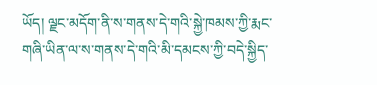ཡོད། ལྗང་མདོག་ནི་ས་གནས་དེ་གའི་སྐྱེ་ཁམས་ཀྱི་རྨང་གཞི་ཡིན་ལ་ས་གནས་དེ་གའི་མི་དམངས་ཀྱི་བདེ་སྐྱིད་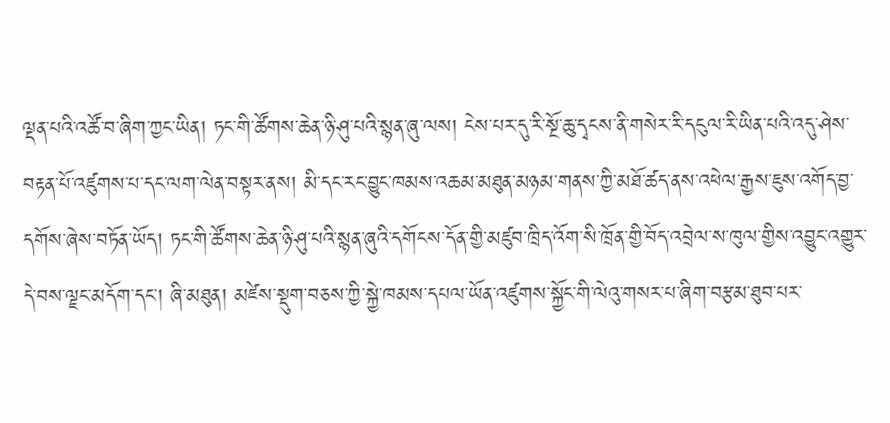ལྡན་པའི་འཚོ་བ་ཞིག་ཀྱང་ཡིན། ཏང་གི་ཚོགས་ཆེན་ཉི་ཤུ་པའི་སྙན་ཞུ་ལས། ངེས་པར་དུ་རི་སྔོ་ཆུ་དྭངས་ནི་གསེར་རི་དངུལ་རི་ཡིན་པའི་འདུ་ཤེས་བརྟན་པོ་འཛུགས་པ་དང་ལག་ལེན་བསྟར་ནས། མི་དང་རང་བྱུང་ཁམས་འཆམ་མཐུན་མཉམ་གནས་ཀྱི་མཐོ་ཚད་ནས་འཕེལ་རྒྱས་ཇུས་འགོད་བྱ་དགོས་ཞེས་བཏོན་ཡོད། ཏང་གི་ཚོགས་ཆེན་ཉི་ཤུ་པའི་སྙན་ཞུའི་དགོངས་དོན་གྱི་མཛུབ་ཁྲིད་འོག་སི་ཁྲོན་གྱི་བོད་འབྲེལ་ས་ཁུལ་གྱིས་འབྱུང་འགྱུར་དེ་བས་ལྗང་མདོག་དང་། ཞི་མཐུན། མཛེས་སྡུག་བཅས་ཀྱི་སྐྱེ་ཁམས་དཔལ་ཡོན་འཛུགས་སྐྱོང་གི་ལེའུ་གསར་པ་ཞིག་བརྩམ་ཐུབ་པར་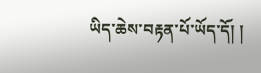ཡིད་ཆེས་བརྟན་པོ་ཡོད་དོ། །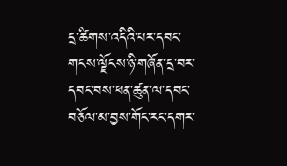དྲ་ཚིགས་འདིའི་པར་དབང་གངས་ལྗོངས་ཉི་གཞོན་དྲ་བར་དབང་བས་ཕན་ཚུན་ལ་དབང་བཅོལ་མ་བྱས་གོང་རང་དགར་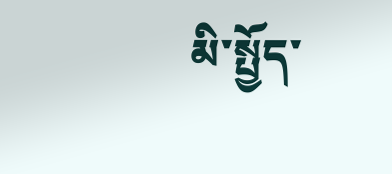མི་སྤྱོད་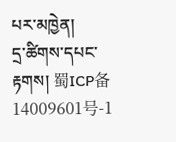པར་མཁྱེན།
དྲ་ཚིགས་དཔང་རྟགས། 蜀ICP备14009601号-1